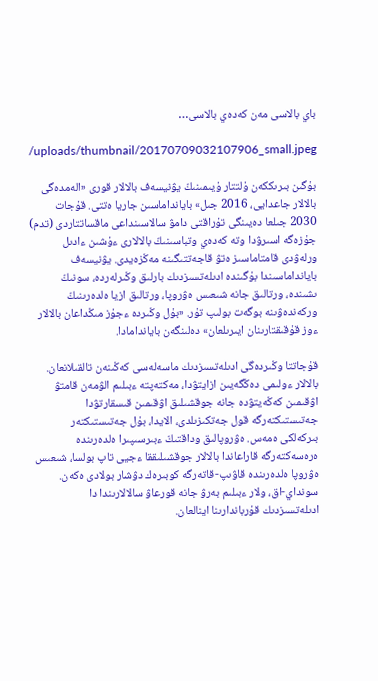باي بالاسى مەن كەدەي بالاسى…

/uploads/thumbnail/20170709032107906_small.jpeg

بۇگىن بىرىككەن ۇلتتار ۇيىمىنىڭ يۋنيسەف بالالار قورى «الەمدەگى بالالار جاعدايى، 2016 جىل» بايانداماسىن جاريا ەتتى. قۇجات 2030 جىلعا دەيىنگى تۇراقتى دامۋ سالاسىنداعى ماقساتتاردى (تدم) جۇزەگە اسىرۋدا وتە كەدەي وتباسىنىڭ بالالارى ءۇشىن ءادىل ورلەۋدى قامتاماسىز ەتۋ قاجەتتىگىنە مەڭزەيدى. يۋنيسەف بايانداماسىندا بۇگىندە ادىلەتسىزدىك بارلىق وڭىرلەردە، سونىڭ ىشىندە، ورتالىق جانە شىعىس ەۋروپا، ورتالىق ازيا ەلدەرىنىڭ وركەندەۋىنە بوگەت بولىپ تۇر. «بۇل وڭىردە ءجۇز مىڭداعان بالالار ءوز قۇقىقتارىنان ايىرىلعان» دەلىنگەن باياندامادا.

قۇجاتتا وڭىردەگى ادىلەتسىزدىك ماسەلەسى كەڭىنەن تالقىلانعان. بالالار ءولىمى دەڭگەيىن ازايتۋدا، مەكتەپتە ءبىلىم الۋمەن قامتۋ اۋقىمىن كەڭەيتۋدە جانە جوقشىلىق اۋقىمىن قىسقارتۋدا جەتىستىكتەرگە قول جەتكىزىلدى، الايدا، بۇل جەتىستىكتەر بىركەلكى ەمەس. ەۋروپالىق وداقتىڭ ءبىرسىپىرا ەلدەرىندە ەرەسەكتەرگە قاراعاندا بالالار جوقشىلىققا ءجيى تاپ بولسا، شىعىس ەۋروپا ەلدەرىندە قاۋىپ-قاتەرگە كوبىرەك دۋشار بولادى ەكەن. سونداي-اق، ولار ءبىلىم بەرۋ جانە قورعاۋ سالالارىندا دا ادىلەتسىزدىك قۇرباندارىنا اينالعان.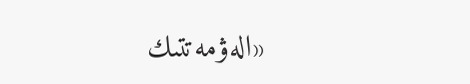«الەۋمەتتىك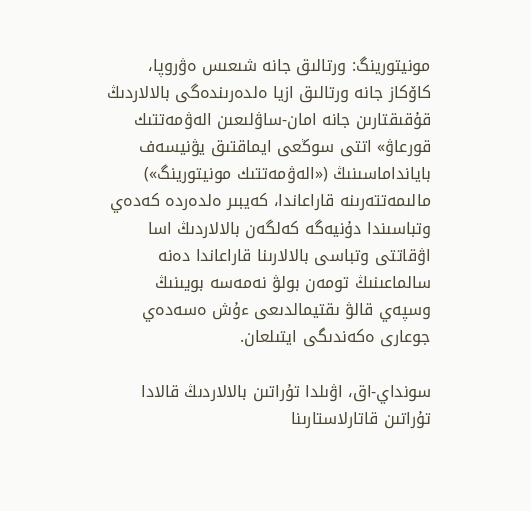مونيتورينگ: ورتالىق جانە شىعىس ەۋروپا، كاۆكاز جانە ورتالىق ازيا ەلدەرىندەگى بالالاردىڭ قۇقىقتارىن جانە امان-ساۋلىعىن الەۋمەتتىك قورعاۋ» اتتى سوڭعى ايماقتىق يۋنيسەف بايانداماسىنىڭ («الەۋمەتتىك مونيتورينگ») مالىمەتتەرىنە قاراعاندا، كەيبىر ەلدەردە كەدەي وتباسىندا دۇنيەگە كەلگەن بالالاردىڭ اسا اۋقاتتى وتباسى بالالارىنا قاراعاندا دەنە سالماعىنىڭ تومەن بولۋ نەمەسە بويىنىڭ وسپەي قالۋ ىقتيمالدىعى ءۇش ەسەدەي جوعارى ەكەندىگى ايتىلعان.

سونداي-اق، اۋىلدا تۇراتىن بالالاردىڭ قالادا تۇراتىن قاتارلاستارىنا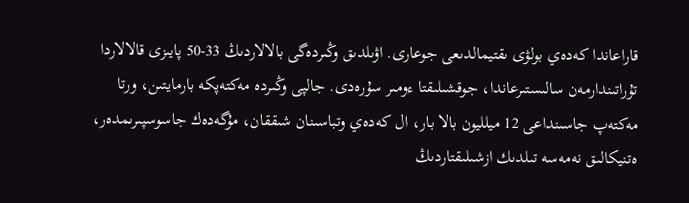قاراعاندا كەدەي بولۋى ىقتيمالدىعى جوعارى. اۋىلدىق وڭىردەگى بالالاردىڭ 33-50 پايىزى قالالاردا تۇراتىندارمەن سالىستىرعاندا، جوقشىلىقتا ءومىر سۇرەدى. جالپى وڭىردە مەكتەپكە بارمايتىن، ورتا مەكتەپ جاسىنداعى 12 ميلليون بالا بار، ال كەدەي وتباسىنان شىققان، مۇگەدەك جاسوسپىرىمدەر، ەتنيكالىق نەمەسە تىلدىك ازشىلىقتاردىڭ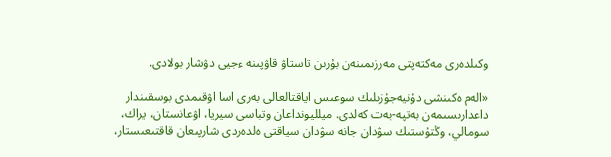وكىلدەرى مەكتەپتى مەرزىمىنەن بۇرىن تاستاۋ قاۋپىنە ءجيى دۋشار بولادى.

«الەم ەكىنشى دۇنيەجۇزىلىك سوعىس اياقتالعالى بەرى اسا اۋقىمدى بوسقىندار داعدارىسىمەن بەتپە-بەت كەلدى. ميلليونداعان وتباسى سيريا، اۋعانستان، يراك، سومالي، وڭتۇستىك سۋدان جانە سۋدان سياقتى ەلدەردى شارپىعان قاقتىعىستار،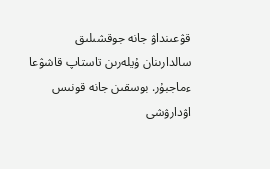قۋعىنداۋ جانە جوقشىلىق سالدارىنان ۇيلەرىن تاستاپ قاشۋعا ءماجبۇر. بوسقىن جانە قونىس اۋدارۋشى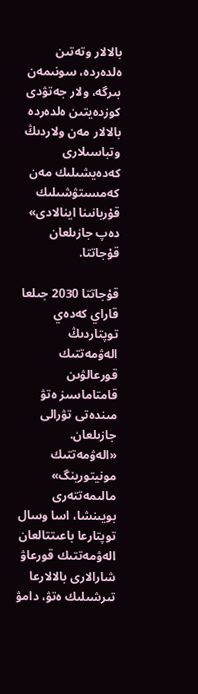بالالار وتەتىن ەلدەردە، سونىمەن بىرگە، ولار جەتۋدى كوزدەيتىن ەلدەردە بالالار مەن ولاردىڭ وتباسىلارى كەدەيشىلىك مەن كەمسىتۋشىلىك قۇربانىنا اينالادى» دەپ جازىلعان قۇجاتتا.

قۇجاتتا 2030 جىلعا قاراي كەدەي توپتاردىڭ الەۋمەتتىك قورعالۋىن قامتاماسىز ەتۋ مىندەتى تۋرالى جازىلعان. «الەۋمەتتىك مونيتورينگ» مالىمەتتەرى بويىنشا، اسا وسال توپتارعا باعىتتالعان الەۋمەتتىك قورعاۋ شارالارى بالالارعا تىرشىلىك ەتۋ، دامۋ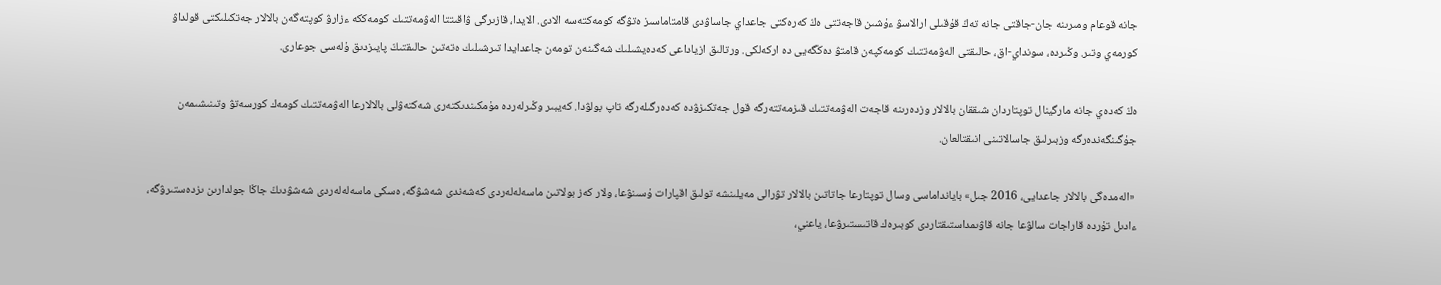جانە قوعام ومىرىنە جان-جاقتى جانە تەڭ قۇقىلى ارالاسۋ ءۇشىن قاجەتتى ەڭ كەرەكتى جاعداي جاساۋدى قامتاماسىز ەتۋگە كومەكتەسە الادى. الايدا، قازىرگى ۋاقىتتا الەۋمەتتىك كومەككە ءزارۋ كوپتەگەن بالالار جەتكىلىكتى قولداۋ كورمەي وتىر. وڭىردە، سونداي-اق، حالىقتى الەۋمەتتىك كومەكپەن قامتۋ دەڭگەيى دە اركەلكى. ورتالىق ازياداعى كەدەيشىلىك شەگىنەن تومەن جاعدايدا تىرشىلىك ەتەتىن حالىقتىڭ پايىزدىق ۇلەسى جوعارى.

ەڭ كەدەي جانە مارگينال توپتاردان شىققان بالالار وزدەرىنە قاجەت الەۋمەتتىك قىزمەتتەرگە قول جەتكىزۋدە كەدەرگىلەرگە تاپ بولۋدا. كەيبىر وڭىرلەردە مۇمكىندىكتەرى شەكتەۋلى بالالارعا الەۋمەتتىك كومەك كورسەتۋ وتىنىشىمەن جۇگىنگەندەرگە وزبىرلىق جاسالاتىنى انىقتالعان.

 «الەمدەگى بالالار جاعدايى، 2016 جىل» بايانداماسى وسال توپتارعا جاتاتىن بالالار تۋرالى مەيلىنشە تولىق اقپارات ۇسىنۋعا، ولار كەز بولاتىن ماسەلەلەردى كەشەندى شەشۋگە، ەسكى ماسەلەلەردى شەشۋدىڭ جاڭا جولدارىن ىزدەستىرۋگە، ءادىل تۇردە قاراجات سالۋعا جانە قاۋىمداستىقتاردى كوبىرەك قاتىستىرۋعا، ياعني،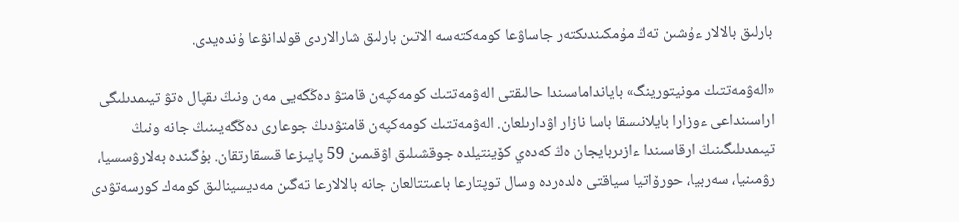بارلىق بالالار ءۇشىن تەڭ مۇمكىندىكتەر جاساۋعا كومەكتەسە الاتىن بارلىق شارالاردى قولدانۋعا ۇندەيدى.

«الەۋمەتتىك مونيتورينگ» بايانداماسىندا حالىقتى الەۋمەتتىك كومەكپەن قامتۋ دەڭگەيى مەن ونىڭ ىقپال ەتۋ تيىمدىلىگى اراسىنداعى ءوزارا بايلانىسقا باسا نازار اۋدارىلعان. الەۋمەتتىك كومەكپەن قامتۋدىڭ جوعارى دەڭگەيىنىڭ جانە ونىڭ تيىمدىلىگىنىڭ ارقاسىندا ءازىربايجان ەڭ كەدەي كۆينتيلدە جوقشىلىق اۋقىمىن 59 پايىزعا قىسقارتقان. بۇگىندە بەلارۋسسيا، رۋمىنيا، سەربيا، حورۆاتيا سياقتى ەلدەردە وسال توپتارعا باعىتتالعان جانە بالالارعا تەگىن مەديسينالىق كومەك كورسەتۋدى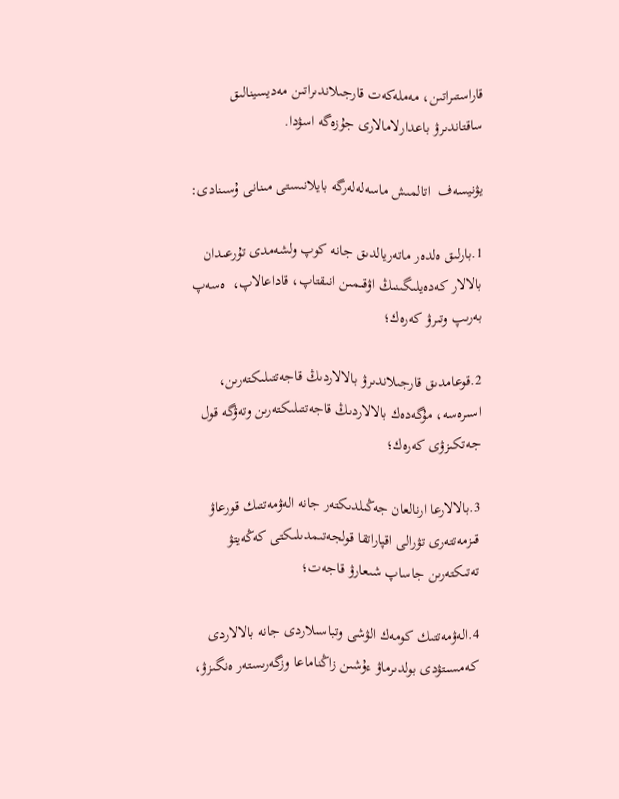قاراستىراتىن، مەملەكەت قارجىلاندىراتىن مەديسينالىق ساقتاندىرۋ باعدارلامالارى جۇزەگە اسۋدا.

يۋنيسەف  اتالمىش ماسەلەلەرگە بايلانىستى مىنانى ۇسىنادى:

1.بارلىق ەلدەر ماتەريالدىق جانە كوپ ولشەمدى تۇرعىدان بالالار كەدەيلىگىنىڭ اۋقىمىن انىقتاپ، قاداعالاپ،  ەسەپ بەرىپ وتىرۋ كەرەك؛

2.قوعامدىق قارجىلاندىرۋ بالالاردىڭ قاجەتتىلىكتەرىن، اسىرەسە، مۇگەدەك بالالاردىڭ قاجەتتىلىكتەرىن وتەۋگە قول جەتكىزۋى كەرەك؛

3.بالالارعا ارنالعان جەڭىلدىكتەر جانە الەۋمەتتىك قورعاۋ قىزمەتتەرى تۋرالى اقپاراتقا قولجەتىمدىلىكتى كەڭەيتۋ تەتىكتەرىن جاساپ شىعارۋ قاجەت؛

4.الەۋمەتتىك كومەك الۋشى وتباسىلاردى جانە بالالاردى كەمسىتۋدى بولدىرماۋ ءۇشىن زاڭناماعا وزگەرىستەر ەنگىزۋ،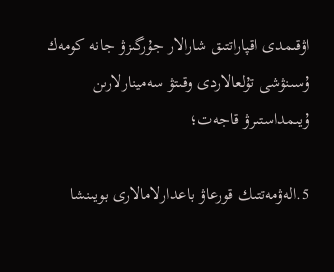اۋقىمدى اقپاراتتىق شارالار جۇرگىزۋ جانە كومەك ۇسىنۋشى تۇلعالاردى وقىتۋ سەمينارلارىن ۇيىمداستىرۋ قاجەت؛

5.الەۋمەتتىك قورعاۋ باعدارلامالارى بويىنشا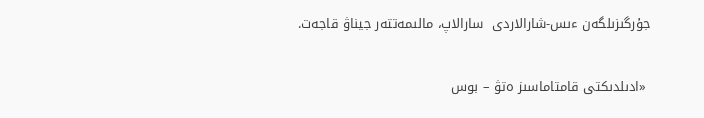جۇرگىزىلگەن ءىس-شارالاردى  سارالاپ، مالىمەتتەر جيناۋ قاجەت.

 «ادىلدىكتى قامتاماسىز ەتۋ – بوس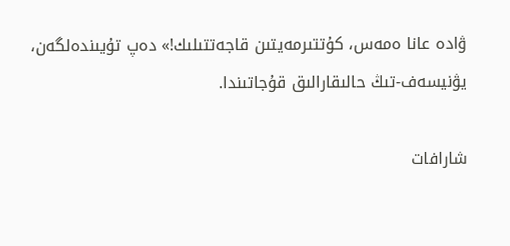ۋادە عانا ەمەس، كۇتتىرمەيتىن قاجەتتىلىك!» دەپ تۇيىندەلگەن، يۋنيسەف-تىڭ حالىقارالىق قۇجاتىندا.

شارافات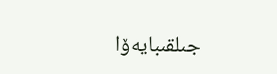جىلقىبايەۆا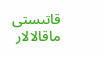قاتىستى ماقالالار